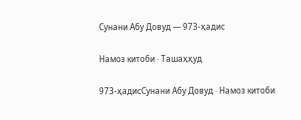Сунани Абу Довуд — 973-ҳадис

Намоз китоби · Ташаҳҳуд

973-ҳадисСунани Абу Довуд · Намоз китоби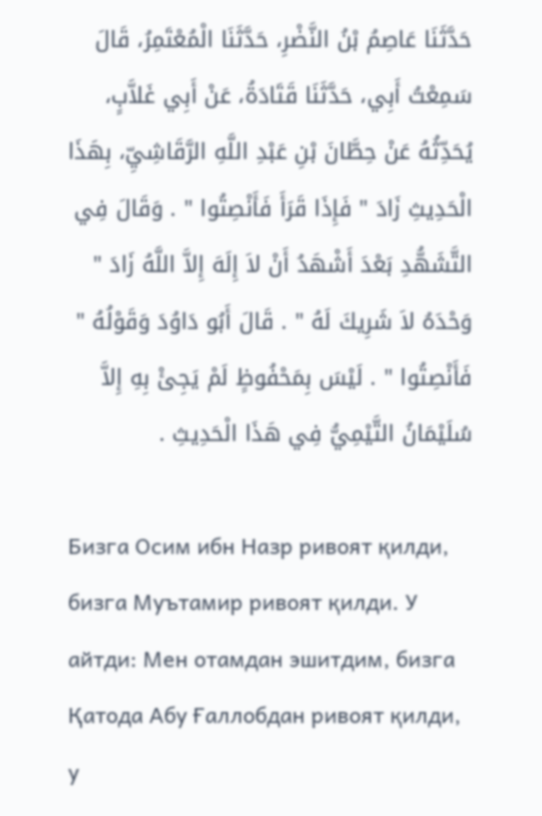حَدَّثَنَا عَاصِمُ بْنُ النَّضْرِ، حَدَّثَنَا الْمُعْتَمِرُ، قَالَ سَمِعْتُ أَبِي، حَدَّثَنَا قَتَادَةُ، عَنْ أَبِي غَلاَّبٍ، يُحَدِّثُهُ عَنْ حِطَّانَ بْنِ عَبْدِ اللَّهِ الرَّقَاشِيِّ، بِهَذَا الْحَدِيثِ زَادَ " فَإِذَا قَرَأَ فَأَنْصِتُوا " . وَقَالَ فِي التَّشَهُّدِ بَعْدَ أَشْهَدُ أَنْ لاَ إِلَهَ إِلاَّ اللَّهُ زَادَ " وَحْدَهُ لاَ شَرِيكَ لَهُ " . قَالَ أَبُو دَاوُدَ وَقَوْلُهُ " فَأَنْصِتُوا " . لَيْسَ بِمَحْفُوظٍ لَمْ يَجِئْ بِهِ إِلاَّ سُلَيْمَانُ التَّيْمِيُّ فِي هَذَا الْحَدِيثِ .

Бизга Осим ибн Назр ривоят қилди, бизга Муътамир ривоят қилди. У айтди: Мен отамдан эшитдим, бизга Қатода Абу Ғаллобдан ривоят қилди, у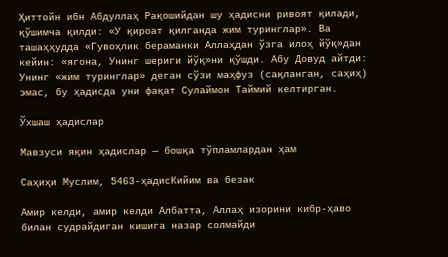Ҳиттойн ибн Абдуллаҳ Рақошийдан шу ҳадисни ривоят қилади, қўшимча қилди: «У қироат қилганда жим туринглар». Ва ташаҳҳудда «Гувоҳлик бераманки Аллаҳдан ўзга илоҳ йўқ»дан кейин: «ягона, Унинг шериги йўқ»ни қўшди. Абу Довуд айтди: Унинг «жим туринглар» деган сўзи маҳфуз (сақланган, саҳиҳ) эмас, бу ҳадисда уни фақат Сулаймон Таймий келтирган.

Ўхшаш ҳадислар

Мавзуси яқин ҳадислар — бошқа тўпламлардан ҳам

Саҳиҳи Муслим, 5463-ҳадисКийим ва безак

Амир келди, амир келди Албатта, Аллаҳ изорини кибр-ҳаво билан судрайдиган кишига назар солмайди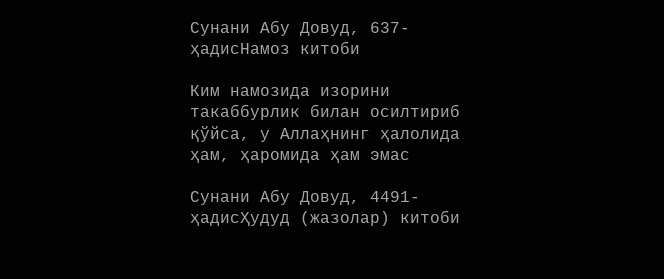Сунани Абу Довуд, 637-ҳадисНамоз китоби

Ким намозида изорини такаббурлик билан осилтириб қўйса, у Аллаҳнинг ҳалолида ҳам, ҳаромида ҳам эмас

Сунани Абу Довуд, 4491-ҳадисҲудуд (жазолар) китоби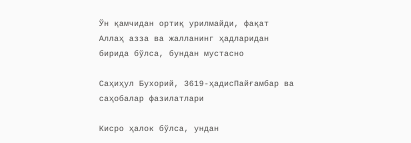Ўн қамчидан ортиқ урилмайди, фақат Аллаҳ азза ва жалланинг ҳадларидан бирида бўлса, бундан мустасно

Саҳиҳул Бухорий, 3619-ҳадисПайғамбар ва саҳобалар фазилатлари

Кисро ҳалок бўлса, ундан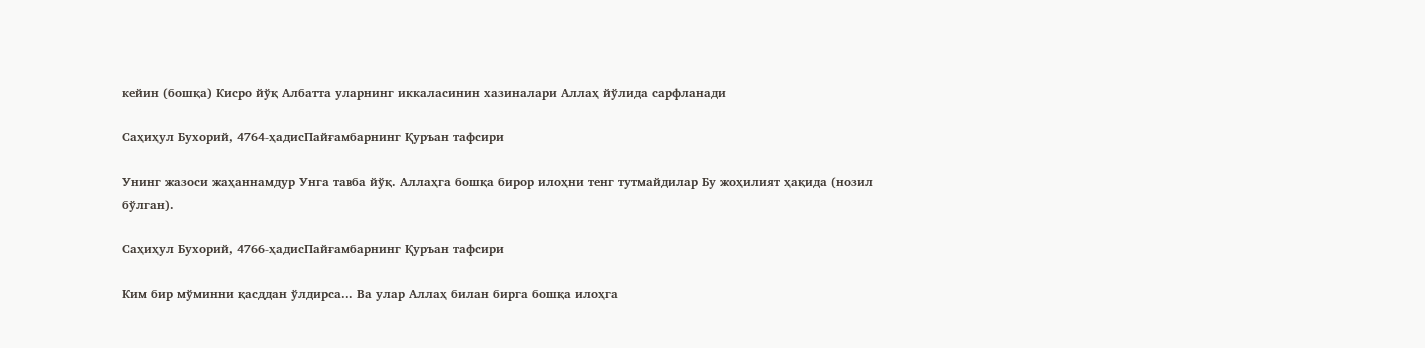кейин (бошқа) Кисро йўқ Албатта уларнинг иккаласинин хазиналари Аллаҳ йўлида сарфланади

Саҳиҳул Бухорий, 4764-ҳадисПайғамбарнинг Қуръан тафсири

Унинг жазоси жаҳаннамдур Унга тавба йўқ. Аллаҳга бошқа бирор илоҳни тенг тутмайдилар Бу жоҳилият ҳақида (нозил бўлган).

Саҳиҳул Бухорий, 4766-ҳадисПайғамбарнинг Қуръан тафсири

Ким бир мўминни қасддан ўлдирса... Ва улар Аллаҳ билан бирга бошқа илоҳга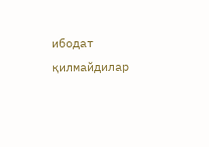ибодат қилмайдилар